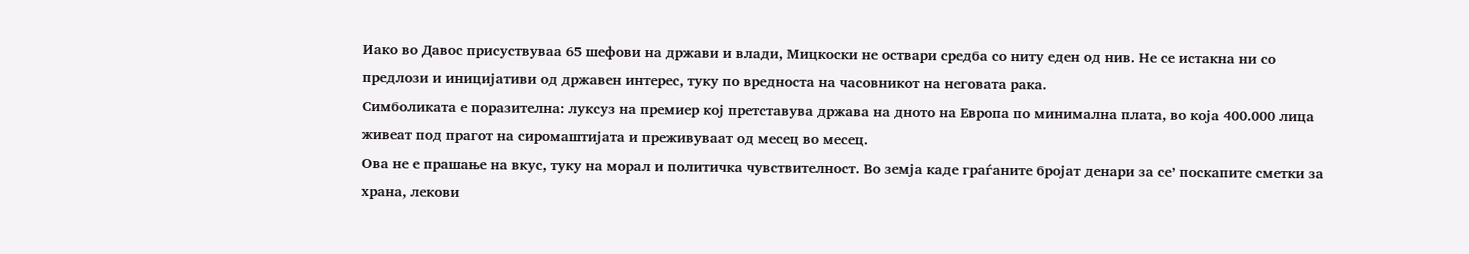Иако во Давос присуствуваа 65 шефови на држави и влади, Мицкоски не оствари средба со ниту еден од нив. Не се истакна ни со предлози и иницијативи од државен интерес, туку по вредноста на часовникот на неговата рака.
Симболиката е поразителна: луксуз на премиер кој претставува држава на дното на Европа по минимална плата, во која 400.000 лица живеат под прагот на сиромаштијата и преживуваат од месец во месец.
Ова не е прашање на вкус, туку на морал и политичка чувствителност. Во земја каде граѓаните бројат денари за се’ поскапите сметки за храна, лекови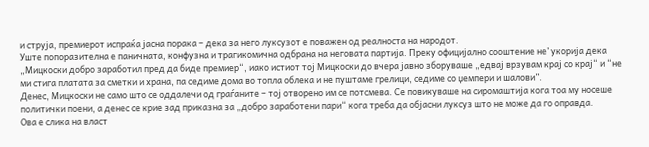и струја, премиерот испраќа јасна порака – дека за него луксузот е поважен од реалноста на народот.
Уште попоразителна е паничната, конфузна и трагикомична одбрана на неговата партија. Преку официјално сооштение не’ укорија дека „Мицкоски добро заработил пред да биде премиер“, иако истиот тој Мицкоски до вчера јавно зборуваше „едвај врзувам крај со крај“ и “не ми стига платата за сметки и храна, па седиме дома во топла облека и не пуштаме грелици, седиме со џемпери и шалови”.
Денес, Мицкоски не само што се оддалечи од граѓаните – тој отворено им се потсмева. Се повикуваше на сиромаштија кога тоа му носеше политички поени, а денес се крие зад приказна за „добро заработени пари“ кога треба да објасни луксуз што не може да го оправда.
Ова е слика на власт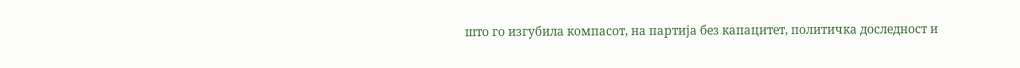што го изгубила компасот, на партија без капацитет, политичка доследност и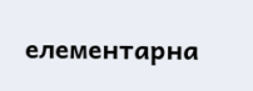елементарна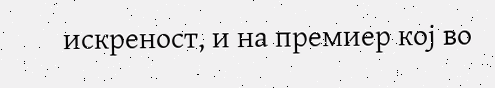искреност, и на премиер кој во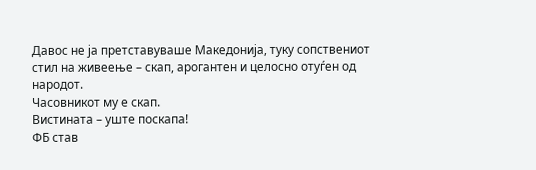Давос не ја претставуваше Македонија, туку сопствениот стил на живеење – скап, арогантен и целосно отуѓен од народот.
Часовникот му е скап.
Вистината – уште поскапа!
ФБ став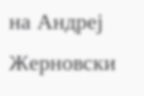на Андреј Жерновски